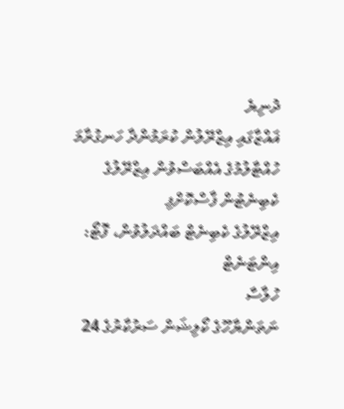ދުނިޔެ
ޣައްޒާގައި އިޒްރޭލުން ކުރަމުންދާ ހަނގުރާމަ ހުއްޓާލުމުގެ އެއްބަސްވުން އިޒްރޭލުގެ ކެބިނެޓުން ފާސްކޮށްފި
އިޒްރޭލުގެ ކެބިނެޓް ބައްދަލުވުން، ފޮޓޯ: އިންޓަނެޓް
ހުލާސާ
ނަތަންޔާހޫގެ ކޯލިޝަން ސަރުކާރުގެ 24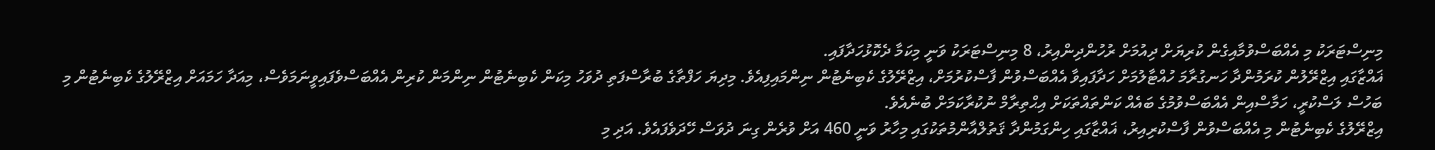މިނިސްޓަރަކު މި އެއްބަސްވުމާއިގެން ކުރިޔަށް ދިއުމަށް ރުހުންދިންއިރު، 8 މިނިސްޓަރަކު ވަނީ މިކަމާ ދެކޮޅުހަދާފައި.
ޣައްޒާގައި އިޒްރޭލުން ކުރަމުންދާ ހަނގުރާމަ ހުއްޓާލުމަށް ހަދާފައިވާ އެއްބަސްވުން ފާސްކުރުމަށް، އިޒްރޭލުގެ ކެބިނެޓުން ނިންމައިފިއެވެ. މިދިޔަ ހަފްތާގެ ބުރާސްފަތި ދުވަހު މިކަން ކެބިނެޓުން ނިންމަން ކުރިން އެއްބަސްވެފައިވީނަމަވެސް، މިއަދާ ހަމައަށް އިޒްރޭލުގެ ކެބިނެޓުން މި ބަހުސް ލަސްކުރީ، ހަމާސްއިން އެއްބަސްވުމުގެ ބައެއް ކަންތައްތަކަށް އިޙްތިރާމް ނުކުރާކަމަށް ބުނެއެވެ.
އިޒްރޭލުގެ ކެބިނެޓުން މި އެއްބަސްވުން ފާސްކުރިއިރު، ޣައްޒާގައި ހިންގަމުންދާ ޤަތުލްއާންމުތަކުގައި މިހާރު ވަނީ 460 އަށް ވުރެން ގިނަ ދުވަސް ހޭދަވެފައެވެ. އަދި މި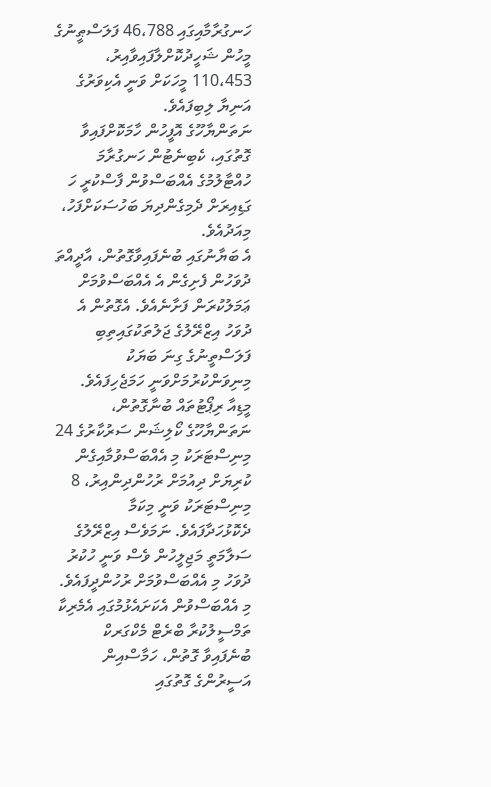ހަނގުރާމާއިގައި 46،788 ފަލަސްޠީނުގެ މީހުން ޝަހީދުކޮށްލާފައިވާއިރު، 110،453 މީހަކަށް ވަނީ އެކިވަރުގެ އަނިޔާ ލިބިފައެވެ.
ނަތަންޔާހޫގެ އޮފީހުން ހާމަކޮށްފައިވާ ގޮތުގައި، ކެބިނެޓުން ހަނގުރާމަ ހުއްޓާލުމުގެ އެއްބަސްވުން ފާސްކުރީ ހަ ގަޑިއިރަށް ދެމިގެންދިޔަ ބަހުސަކަށްފަހު، މިއަދުއެވެ.
އެ ބަޔާނުގައި ބުނެފައިވާގޮތުން، އާދީއްތަ ދުވަހުން ފެށިގެން އެ އެއްބަސްވުމަށް ޢަމަލުކުރަން ފަށާނެއެވެ. އެގޮތުން އެ ދުވަހު އިޒްރޭލުގެ ޖަލުތަކުގައިތިބި ފަލަސްތީނުގެ ގިނަ ބަޔަކު މިނިވަންކުރުމަށްވަނީ ހަމަޖެހިފައެވެ.
މީޑިއާ ރިޕޯޓުތައް ބުނާގޮތުން، ނަތަންޔާހޫގެ ކޯލިޝަން ސަރުކާރުގެ 24 މިނިސްޓަރަކު މި އެއްބަސްވުމާއިގެން ކުރިޔަށް ދިއުމަށް ރުހުންދިންއިރު، 8 މިނިސްޓަރަކު ވަނީ މިކަމާ ދެކޮޅުހަދާފައެވެ. ނަމަވެސް އިޒްރޭލުގެ ސަލާމަތީ މަޖިލީހުން ވެސް ވަނީ ހުކުރު ދުވަހު މި އެއްބަސްވުމަށް ރުހުންދީފައެވެ.
މި އެއްބަސްވުން އެކަށައެޅުމުގައި އެމެރިކާ ތަމްސީލުކުރާ ބްރެޓް މެކްގަރކް ބުނެފައިވާ ގޮތުން، ހަމާސްއިން އަސީރުންގެ ގޮތުގައި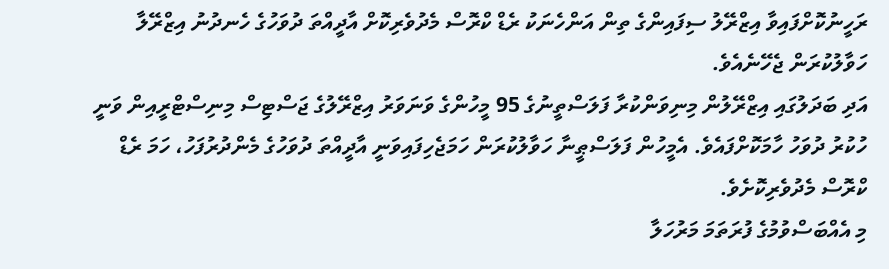ރަހީނުކޮށްފައިވާ އިޒްރޭލު ސިފައިންގެ ތިން އަންހެނަކު ރެޑް ކްރޮސް މެދުވެރިކޮށް އާދީއްތަ ދުވަހުގެ ހެނދުނު އިޒްރޭލާ ހަވާލުކުރަން ޖެހޭނެއެވެ.
އަދި ބަދަލުގައި އިޒްރޭލުން މިނިވަންކުރާ ފަލަސްތީނުގެ 95 މީހުންގެ ވަނަވަރު އިޒްރޭލުގެ ޖަސްޓިސް މިނިސްޓްރީއިން ވަނީ ހުކުރު ދުވަހު ހާމަކޮށްފައެވެ. އެމީހުން ފަލަސްޠީނާ ހަވާލުކުރަން ހަމަޖެހިފައިވަނީ އާދީއްތަ ދުވަހުގެ މެންދުރުފަހު، ހަމަ ރެޑް ކްރޮސް މެދުވެރިކޮށެވެ.
މި އެއްބަސްވުމުގެ ފުރަތަމަ މަރުހަލާ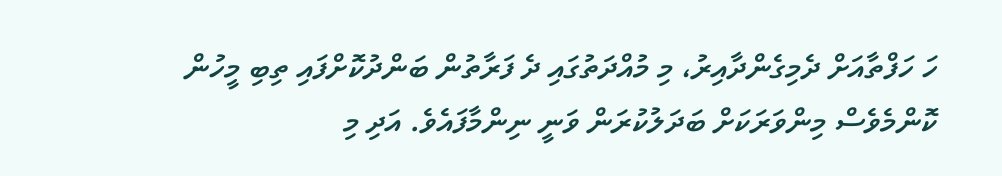ހަ ހަފްތާއަށް ދެމިގެންދާއިރު، މި މުއްދަތުގައި ދެ ފަރާތުން ބަންދުކޮށްފައި ތިބި މީހުން ކޮންމެވެސް މިންވަރަކަށް ބަދަލުކުރަން ވަނީ ނިންމާފައެވެ. އަދި މި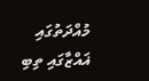މުއްދަތުގައި ޣައްޒާގައި ތިބި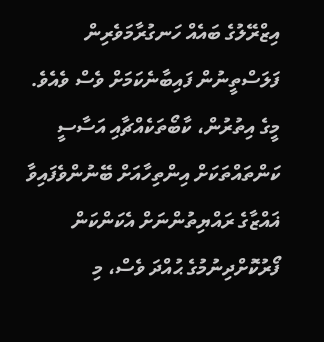އިޒްރޭލުގެ ބައެއް ހަނގުރާމަވެރިން ފަލަސްތީނުން ފައިބާނެކަމަށް ވެސް ވެއެވެ. މީގެ އިތުރުން، ކާބޯތަކެއްޗާއި އަސާސީ ކަންތައްތަކަށް އިންތިހާއަށް ބޭނުންވެފައިވާ ޣައްޒާގެ ރައްޔިތުންނަށް އެކަންކަން ފޯރުކޮށްދިނުމުގެ ޙުއްދަ ވެސް، މި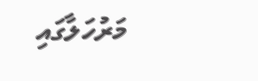މަރުހަލާގައި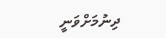ދިނުމަށްވަނީ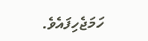ހަމަޖެހިފައެވެ.